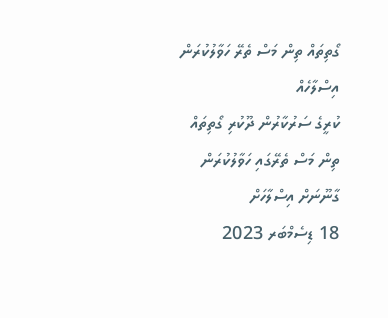ގޯތިތައް ތިން މަސް ތެރޭ ހަވާލުކުރަން އިސްލާހެއް
ކުރީގެ ސަރުކާރުން ދޫކުރި ގޯތިތައް ތިން މަސް ތެރޭގައި ހަވާލުކުރަން ގާނޫނަށް އިސްލާހަށް
18 ޑިސެމްބަރ 2023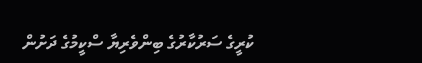ކުރީގެ ސަރުކާރުގެ ބިންވެރިޔާ ސްކީމުގެ ދަށުން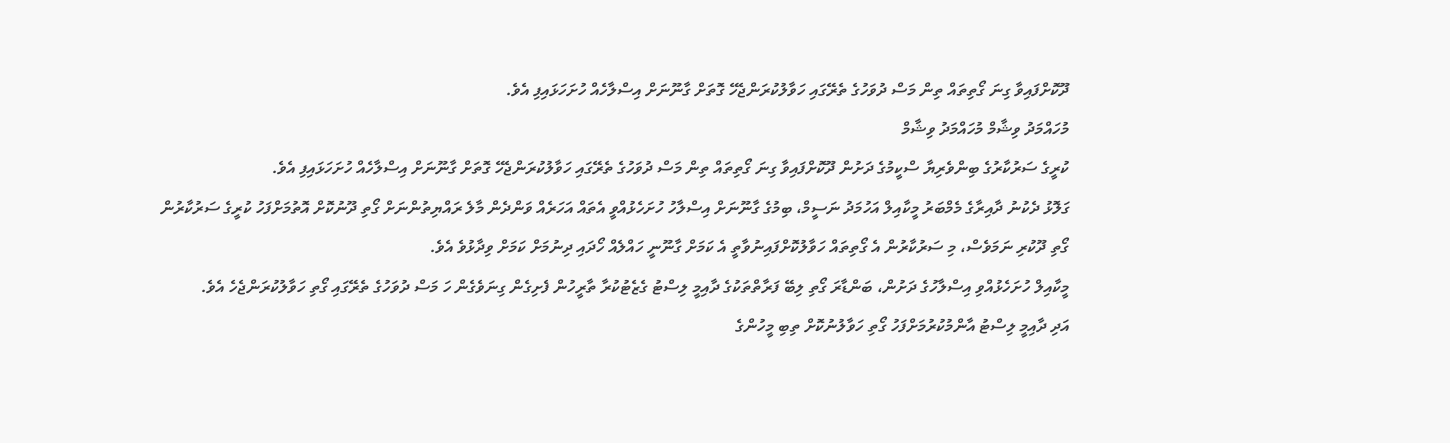ދޫކޮށްފައިވާ ގިނަ ގޯތިތައް ތިން މަސް ދުވަހުގެ ތެރޭގައި ހަވާލުކުރަންޖެހޭ ގޮތަށް ގާނޫނަށް އިސްލާހެއް ހުށަހަޅައިފި އެވެ.
މުހައްމަދު ވިޝާމް މުހައްމަދު ވިޝާމް
ކުރީގެ ސަރުކާރުގެ ބިންވެރިޔާ ސްކީމުގެ ދަށުން ދޫކޮށްފައިވާ ގިނަ ގޯތިތައް ތިން މަސް ދުވަހުގެ ތެރޭގައި ހަވާލުކުރަންޖެހޭ ގޮތަށް ގާނޫނަށް އިސްލާހެއް ހުށަހަޅައިފި އެވެ.
ގަލޮޅު ދެކުނު ދާއިރާގެ މެމްބަރު މީކާއިލް އަހުމަދު ނަސީމް، ބިމުގެ ގާނޫނަށް އިސްލާހު ހުށަހެޅުއްވީ އެތައް އަހަރެއް ވަންދެން މާލެ ރައްޔިތުންނަށް ގޯތި ދޫނުކޮށް އޮތުމަށްފަހު ކުރީގެ ސަރުކާރުން ގޯތި ދޫކުރި ނަމަވެސް، މި ސަރުކާރުން އެ ގޯތިތައް ހަވާލުކޮށްފައިނުވާތީ އެ ކަމަށް ގާނޫނީ ހައްލެއް ހޯދައި ދިނުމަށް ކަމަށް ވިދާޅުވެ އެވެ.
މީކާއިލް ހުށަހެޅުއްވި އިސްލާހުގެ ދަށުން، ބަންޑާރަ ގޯތި ލިބޭ ފަރާތްތަކުގެ ދާއިމީ ލިސްޓު ގެޒެޓުކުރާ ތާރީހުން ފެށިގެން ގިނަވެގެން ހަ މަސް ދުވަހުގެ ތެރޭގައި ގޯތި ހަވާލުކުރަންޖެހެ އެވެ.
އަދި ދާއިމީ ލިސްޓު އާންމުކުރުމަށްފަހު ގޯތި ހަވާލުނުކޮށް ތިބި މީހުންގެ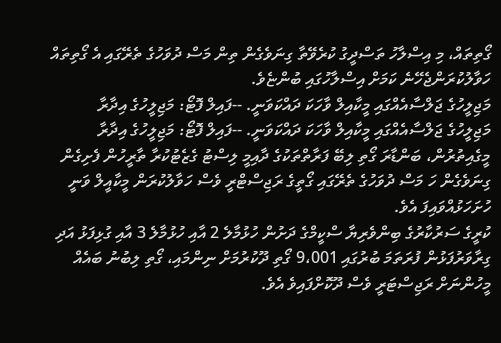ގޯތިތައް، މި އިސްލާހު ތަސްދީގު ކުރެވޭތާ ގިނަވެގެން ތިން މަސް ދުވަހުގެ ތެރޭގައި އެ ގޯތިތައް ހަވާލުކުރަންޖެހޭނެ ކަމަށް އިސްލާހުގައި ބުންޏެވެ.
މަޖިލީހުގެ ޖަލްސާއެއްގައި މީކާއިލް ވާހަކަ ދައްކަވަނީ. --ފައިލް ފޮޓޯ: މަޖިލީހުގެ އިދާރާ
މަޖިލީހުގެ ޖަލްސާއެއްގައި މީކާއިލް ވާހަކަ ދައްކަވަނީ. --ފައިލް ފޮޓޯ: މަޖިލީހުގެ އިދާރާ
މީގެއިތުރުން، ބަންޑާރަ ގޯތި ލިބޭ ފަރާތްތަކުގެ ދާއިމީ ލިސްޓު ގެޒެޓުކުރާ ތާރީހުން ފެށިގެން ގިނަވެގެން ހަ މަސް ދުވަހުގެ ތެރޭގައި ގޯތީގެ ރަޖިސްޓްރީ ވެސް ހަވާލުކުރަން މީކާއީލް ވަނީ ހުށަހަޅުއްވައިފަ އެވެ.
ކުރީގެ ސަރުކާރުގެ ބިންވެރިޔާ ސްކީމްގެ ދަށުން ހުޅުމާލެ 2 އާއި ހުޅުމާލެ 3 އާއި ގުޅިފަޅު އަދި ގިރާވަރުފަޅުން ފުރަތަމަ ބުރުގައި 9،001 ގޯތި ދޫކުރުމަށް ނިންމައި، ގޯތި ލިބުނު ބައެއް މީހުންނަށް ރަޖިސްޓަރީ ވެސް ދޫކޮށްފައިވެ އެވެ.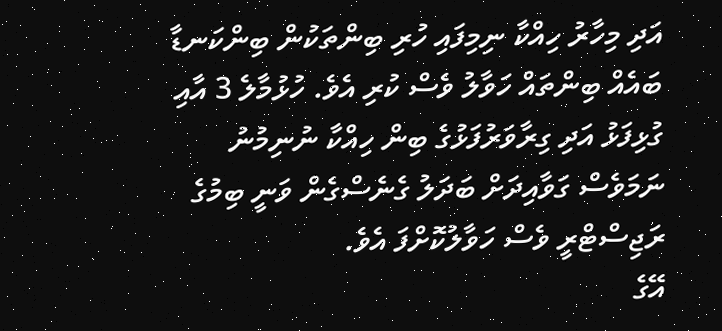އަދި މިހާރު ހިއްކާ ނިމިފައި ހުރި ބިންތަކުން ބިންކަނޑާ ބައެއް ބިންތައް ހަވާލު ވެސް ކުރި އެވެ. ހުޅުމާލެ 3 އާއި ގުޅިފަޅު އަދި ގިރާވަރުފަޅުގެ ބިން ހިއްކާ ނުނިމުނު ނަމަވެސް ގަވާއިދަށް ބަދަލު ގެނެސްގެން ވަނީ ބިމުގެ ރަޖިސްޓްރީ ވެސް ހަވާލުކޮށްފަ އެވެ.
އޭގެ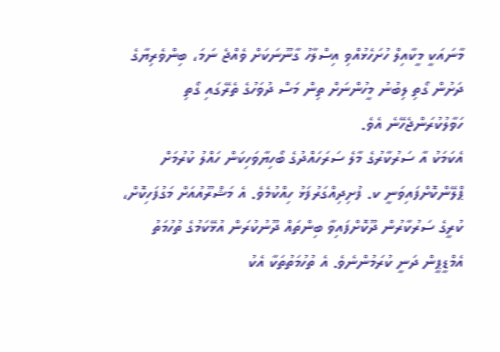މާނައަކީ މީކާއިލް ހުށަހެޅުއްވި އިސްލާހު ގާނޫނަކަށް ވެއްޖެ ނަމަ، ބިންވެރިޔާގެ ދަށުން ގޯތި ލިބުނު މީހުންނަށް ތިން މަސް ދުވަހުގެ ތެރޭގައި ގޯތި ހަވާލުކުރަންޖެހޭނެ އެވެ.
އެކަމަކު އާ ސަރުކާރުގެ މާލެ ސަރަހައްދުގެ ބޯހިޔާވަހިކަން ހައްލު ކުރުމަށް ޕްލޭންކޮށްފައިވަނީ ކ. ފުށިދިއްގަރުފަޅު ހިއްކުމެވެ. އެ މަޝްރޫއުއަށް މަގުފަހިކޮށް، ކުރީގެ ސަރުކާރުން ދޫކޮށްފައިވާ ބިންތައް ދޫނުކުރަން އުޅޭކަމުގެ ތުހުމަތު އެމްޑީޕީން ދަނީ ކުރަމުންނެވެ. އެ ތުހުމަތުތަކާ އެކު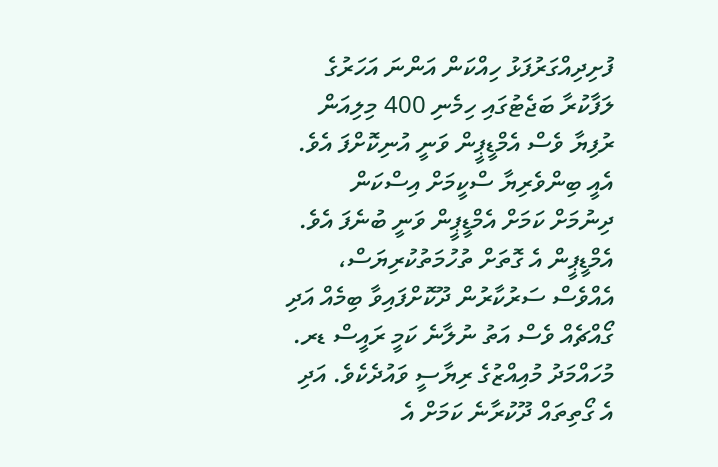ފުށިދިއްގަރުފަޅު ހިއްކަން އަންނަ އަހަރުގެ ލަފާކުރާ ބަޖެޓުގައި ހިމެނި 400 މިލިއަން ރުފިޔާ ވެސް އެމްޑީޕީން ވަނީ އުނިކޮށްފަ އެވެ. އެއީ ބިންވެރިޔާ ސްކީމަށް އިސްކަން ދިނުމަށް ކަމަށް އެމްޑީޕީން ވަނީ ބުނެފަ އެވެ.
އެމްޑީޕީން އެ ގޮތަށް ތުހުމަތުކުރިޔަސް، އެއްވެސް ސަރުކާރުން ދޫކޮށްފައިވާ ބިމެއް އަދި ގޯއްޗެއް ވެސް އަތު ނުލާނެ ކަމީ ރައީސް ޑރ. މުހައްމަދު މުއިއްޒުގެ ރިޔާސީ ވައުދެކެވެ. އަދި އެ ގޯތިތައް ދޫކުރާނެ ކަމަށް އެ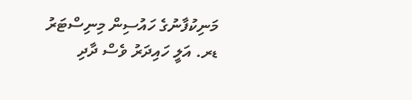މަނިކުފާނުގެ ހައުސިން މިނިސްޓަރު ޑރ. އަލީ ހައިދަރު ވެސް ދާދި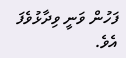ފަހުން ވަނީ ވިދާޅުވެފަ އެވެ.